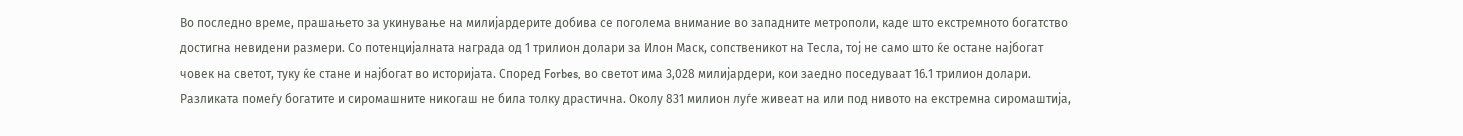Во последно време, прашањето за укинување на милијардерите добива се поголема внимание во западните метрополи, каде што екстремното богатство достигна невидени размери. Со потенцијалната награда од 1 трилион долари за Илон Маск, сопственикот на Тесла, тој не само што ќе остане најбогат човек на светот, туку ќе стане и најбогат во историјата. Според Forbes, во светот има 3,028 милијардери, кои заедно поседуваат 16.1 трилион долари.
Разликата помеѓу богатите и сиромашните никогаш не била толку драстична. Околу 831 милион луѓе живеат на или под нивото на екстремна сиромаштија,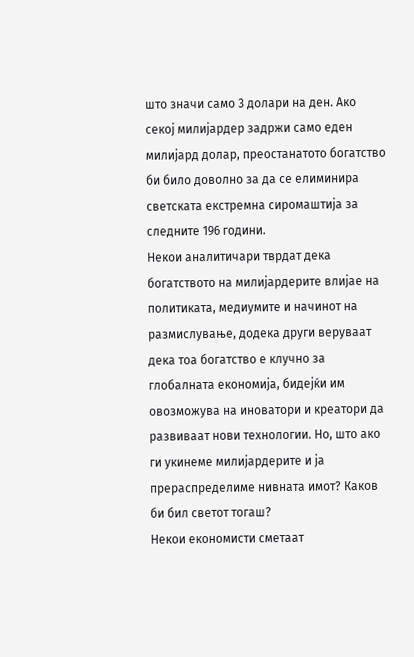што значи само 3 долари на ден. Ако секој милијардер задржи само еден милијард долар, преостанатото богатство би било доволно за да се елиминира светската екстремна сиромаштија за следните 196 години.
Некои аналитичари тврдат дека богатството на милијардерите влијае на политиката, медиумите и начинот на размислување, додека други веруваат дека тоа богатство е клучно за глобалната економија, бидејќи им овозможува на иноватори и креатори да развиваат нови технологии. Но, што ако ги укинеме милијардерите и ја прераспределиме нивната имот? Каков би бил светот тогаш?
Некои економисти сметаат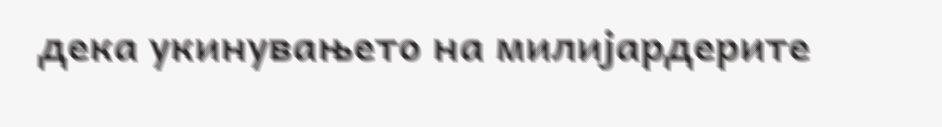дека укинувањето на милијардерите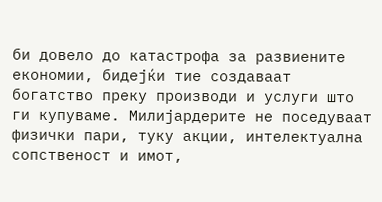би довело до катастрофа за развиените економии, бидејќи тие создаваат богатство преку производи и услуги што ги купуваме. Милијардерите не поседуваат физички пари, туку акции, интелектуална сопственост и имот,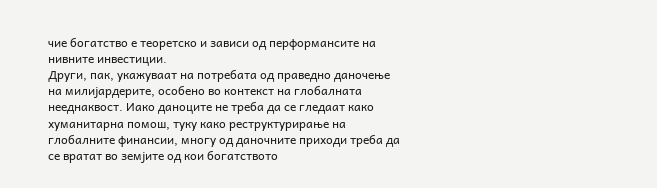чие богатство е теоретско и зависи од перформансите на нивните инвестиции.
Други, пак, укажуваат на потребата од праведно даночење на милијардерите, особено во контекст на глобалната нееднаквост. Иако даноците не треба да се гледаат како хуманитарна помош, туку како реструктурирање на глобалните финансии, многу од даночните приходи треба да се вратат во земјите од кои богатството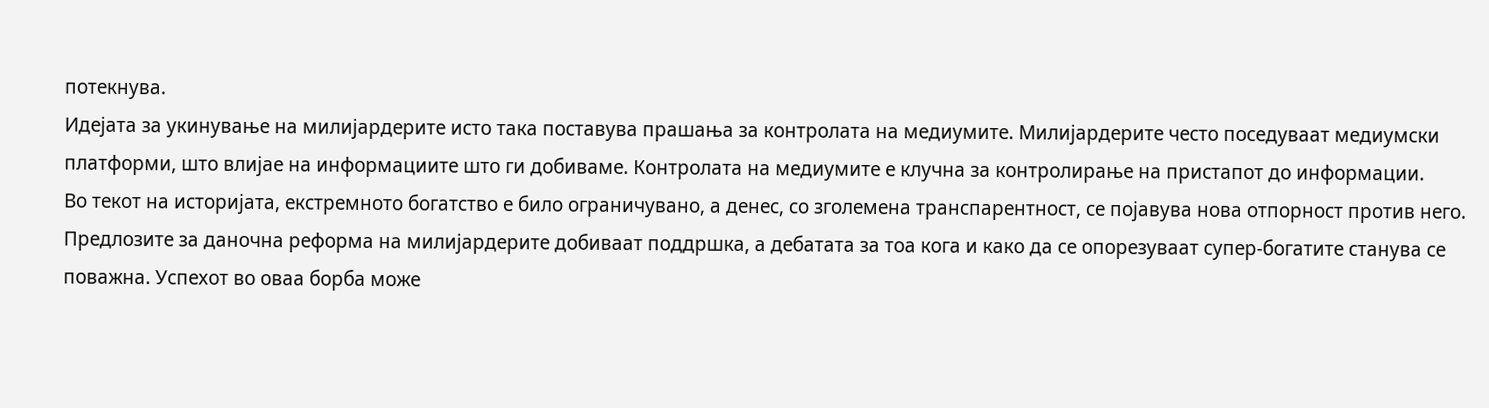потекнува.
Идејата за укинување на милијардерите исто така поставува прашања за контролата на медиумите. Милијардерите често поседуваат медиумски платформи, што влијае на информациите што ги добиваме. Контролата на медиумите е клучна за контролирање на пристапот до информации.
Во текот на историјата, екстремното богатство е било ограничувано, а денес, со зголемена транспарентност, се појавува нова отпорност против него. Предлозите за даночна реформа на милијардерите добиваат поддршка, а дебатата за тоа кога и како да се опорезуваат супер-богатите станува се поважна. Успехот во оваа борба може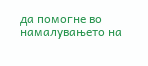да помогне во намалувањето на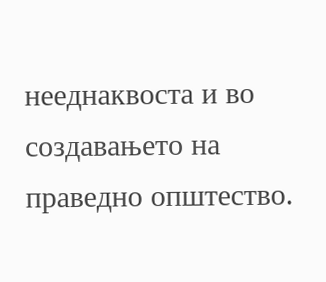нееднаквоста и во создавањето на праведно општество.